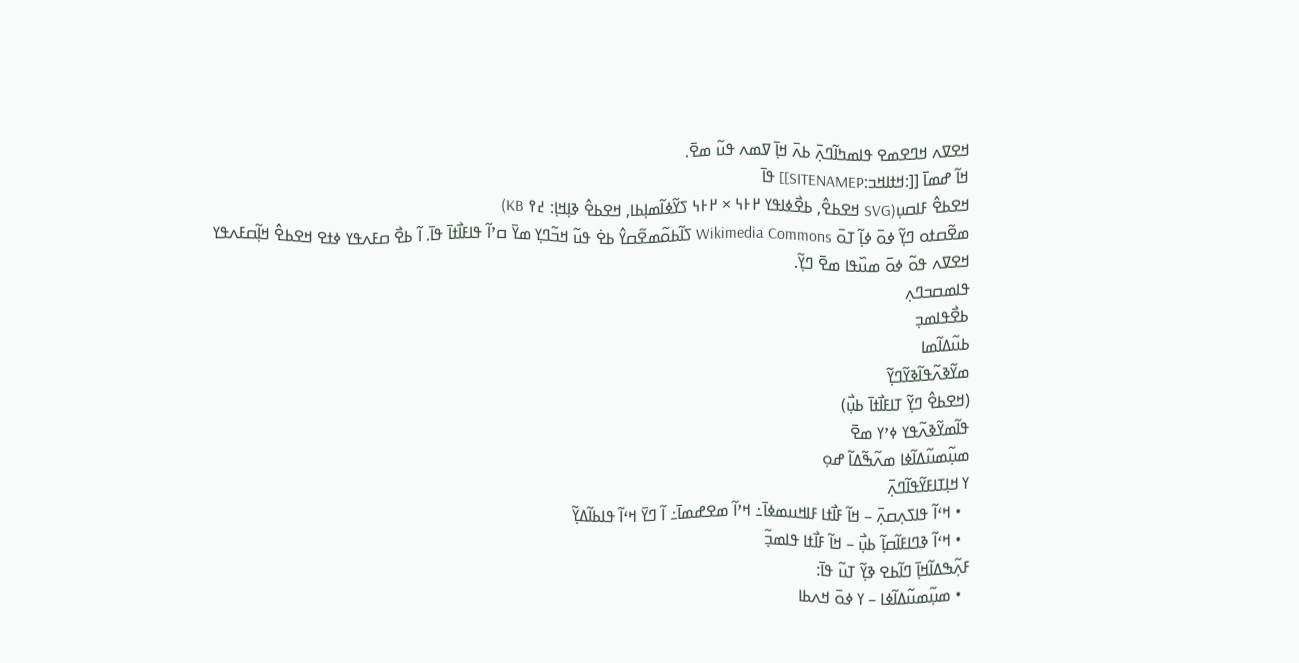ߞߐߜߍ ߞߣߐߘߐ ߟߊߘߤߊ߬ߣߍ߲߫ ߕߍ߫ ߞߊ߲߫ ߜߘߍ ߟߎ߬ ߘߐ߫.
ߞߊ߬ ߝߘߊ߫ [[:ߞߙߊߞߏ:SITENAMEP]] ߟߊ߫
ߞߐߕߐ߮ ߓߊߛߎ߲(SVG ߞߐߕߐ߮, ߕߐ߯ߦߊߟߌ ߂߅߆ × ߂߅߆ ߖߌ߬ߦߊ߬ߘߊ߲ߕߊ, ߞߐߕߐ߮ ߢߊ߲ߞߊ߲: ߄߉ KB)
ߘߐ߬ߛߙߋ ߣߌ߲߬ ߦߋ߫ ߦߊ߲߬ ߠߋ߫ Wikimedia Commons ߖߊ߬ߕߋ߬ߘߐ߬ߛߌ߮ ߕߐ߭ ߟߎ߬ ߞߏ߬ߣߌ߲ ߘߌ߫ ߛߴߊ߬ ߟߊߓߊ߯ߙߊ߫ ߟߊ߫. ߊ߬ ߕߐ߯ ߛߓߍߟߌ ߦߙߐ ߞߐߕߐ߮ ߞߊ߲߬ߛߓߍߟߌ ߞߐߜߍ ߟߋ߬ ߦߋ߫ ߘߎ߰ߟߊ ߘߐ߫ ߣߌ߲߬.
ߟߊߘߛߏߣߍ߲
ߕߐ߯ߟߊߘߏ߲
ߕߎ߬ߡߊ߬ߘߊ
ߘߌ߬ߢߍ߬ߟߊ߬ߢߌ߬ߣߌ߲߬
(ߞߐߕߐ߮ ߣߌ߲߬ ߠߊߓߊ߯ߙߊ߫ ߕߎ߲߯)
ߟߊ߬ߘߌ߬ߢߍ߬ߟߌ ߦߴߌ ߘߐ߫
ߘߎ߲߬ߘߎ߬ߡߊ߬ߦߊ ߘߍ߬ߒ߬ߡߊ߬ ߝߋ߲
ߌ ߞߊ߲ߠߊߓߌ߬ߟߊ߬ߣߍ߲߫
  • ߞߵߊ߬ ߟߊߖߍ߲ߛߍ߲߫ – ߞߊ߬ ߓߊ߯ߙߊ ߓߊߞߎߘߦߊ߫߸ ߞߴߊ߬ ߘߐߝߘߊ߫߸ ߊ߬ ߣߌ߫ ߞߵߊ߬ ߟߊߕߊ߬ߡߌ߲߬
  • ߞߵߊ߬ ߢߣߊߓߊ߬ߛߊ߲߬ ߕߎ߲߯ – ߞߊ߬ ߓߊ߯ߙߊ ߟߊߘߏ߲߬
ߓߍ߲߬ߒߡߊ߬ߞߊ߲߫ ߣߊ߬ߕߐ ߢߌ߲߬ ߠߎ߬ ߟߊ߫:
  • ߘߎ߲߬ߘߎ߬ߡߊ߬ߦߊ – ߌ ߦߋ߫ ߞߍߕߊ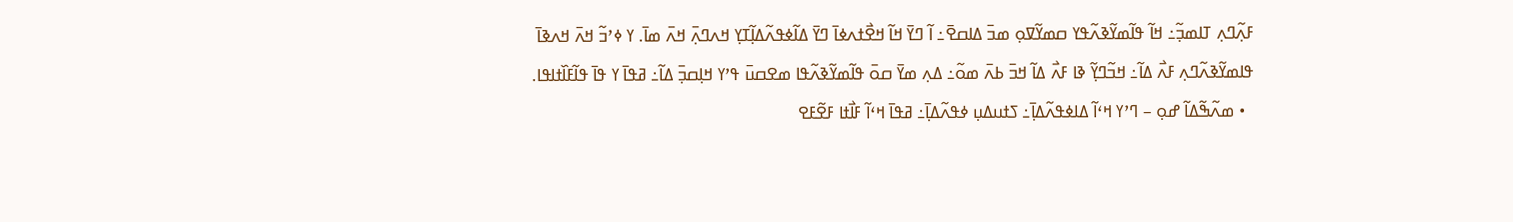ߓߍ߲߬ߣߍ߲ ߠߊߘߏ߲߬߸ ߞߊ߬ ߟߊ߬ߘߌ߬ߢߍ߬ߟߌ ߛߘߌ߬ߜߋ߲ ߘߏ߫ ߡߊߛߐ߫߸ ߊ߬ ߣߌ߫ ߞߊ߬ ߞߐ߯ߙߍߦߊ߫ ߣߌ߫ ߡߊ߬ߦߟߍ߬ߡߊ߲߬ߠߌ߲ ߞߍߣߍ߲߫ ߞߍ߫ ߘߊ߫. ߌ ߦߴߏ߬ ߞߍ߫ ߞߍߢߊ߫ ߟߊߘߌ߬ߢߍ߬ߣߍ߲ ߓߍ߯ ߡߊ߬߸ ߞߏ߬ߣߌ߲߬ ߢߊ ߓߍ߯ ߡߊ߬ ߞߏ߫ ߕߍ߫ ߘߋ߬߸ ߡߍ߲ ߘߌ߫ ߛߋ߫ ߟߊ߬ߘߌ߬ߢߍ߬ߟߊ ߘߐߛߎ߫ ߟߴߌ ߞߊ߲ߛߏ߲߫ ߡߊ߬߸ ߥߟߊ߫ ߌ ߟߊ߫ ߟߊ߬ߓߊ߰ߙߊߟߊ.
  • ߘߍ߬ߒ߬ߡߊ߬ ߝߋ߲ – ߣߴߌ ߞߵߊ߬ ߡߊߦߟߍ߬ߡߊ߲߫߸ ߖߙߎߡߎ߲ ߦߟߍ߬ߡߊ߲߫߸ ߥߟߊ߫ ߞߵߊ߬ ߓߊ߯ߙߊ ߓߐ߬ߓߐ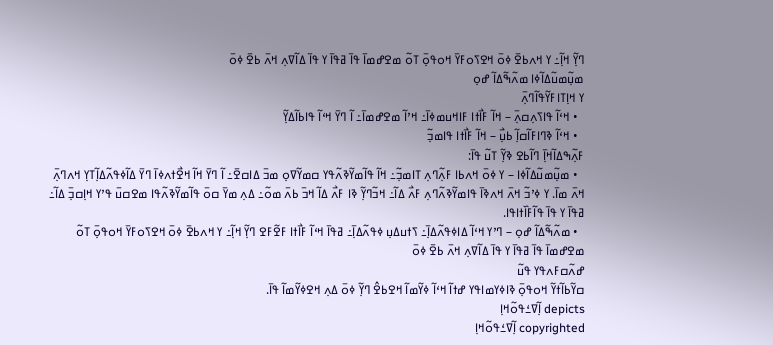ߣߌ߲߬ ߞߊ߲߬߸ ߌ ߞߍߕߐ߫ ߦߋ߫ ߞߐߖߋߓߌ߫ ߞߋߟߋ߲߫ ߠߋ߬ ߘߐߝߘߊ߫ ߟߊ߫ ߥߟߊ߫ ߌ ߟߊ߫ ߡߊ߬ߜߍ߲ ߞߍ߫ ߕߐ߫ ߦߋ߫
ߘߎ߲߬ߘߎ߬ߡߊ߬ߦߊ ߘߍ߬ߒ߬ߡߊ߬ ߝߋ߲
ߌ ߞߊ߲ߠߊߓߌ߬ߟߊ߬ߣߍ߲߫
  • ߞߵߊ߬ ߟߊߖߍ߲ߛߍ߲߫ – ߞߊ߬ ߓߊ߯ߙߊ ߓߊߞߎߘߦߊ߫߸ ߞߴߊ߬ ߘߐߝߘߊ߫߸ ߊ߬ ߣߌ߫ ߞߵߊ߬ ߟߊߕߊ߬ߡߌ߲߬
  • ߞߵߊ߬ ߢߣߊߓߊ߬ߛߊ߲߬ ߕߎ߲߯ – ߞߊ߬ ߓߊ߯ߙߊ ߟߊߘߏ߲߬
ߓߍ߲߬ߒߡߊ߬ߞߊ߲߫ ߣߊ߬ߕߐ ߢߌ߲߬ ߠߎ߬ ߟߊ߫:
  • ߘߎ߲߬ߘߎ߬ߡߊ߬ߦߊ – ߌ ߦߋ߫ ߞߍߕߊ ߓߍ߲߬ߣߍ߲ ߠߊߘߏ߲߬߸ ߞߊ߬ ߟߊ߬ߘߌ߬ߢߍ߬ߟߌ ߛߘߌ߬ߜߋ߲ ߘߏ߫ ߡߊߛߐ߫߸ ߊ߬ ߣߌ߫ ߞߊ߬ ߞߐ߯ߙߍߦߊ߫ ߣߌ߫ ߡߊ߬ߦߟߍ߬ߡߊ߲߬ߠߌ߲ ߞߍߣߍ߲߫ ߞߍ߫ ߘߊ߫. ߌ ߦߴߏ߬ ߞߍ߫ ߞߍߢߊ߫ ߟߊߘߌ߬ߢߍ߬ߣߍ߲ ߓߍ߯ ߡߊ߬߸ ߞߏ߬ߣߌ߲߬ ߢߊ ߓߍ߯ ߡߊ߬ ߞߏ߫ ߕߍ߫ ߘߋ߬߸ ߡߍ߲ ߘߌ߫ ߛߋ߫ ߟߊ߬ߘߌ߬ߢߍ߬ߟߊ ߘߐߛߎ߫ ߟߴߌ ߞߊ߲ߛߏ߲߫ ߡߊ߬߸ ߥߟߊ߫ ߌ ߟߊ߫ ߟߊ߬ߓߊ߰ߙߊߟߊ.
  • ߘߍ߬ߒ߬ߡߊ߬ ߝߋ߲ – ߣߴߌ ߞߵߊ߬ ߡߊߦߟߍ߬ߡߊ߲߫߸ ߖߙߎߡߎ߲ ߦߟߍ߬ߡߊ߲߫߸ ߥߟߊ߫ ߞߵߊ߬ ߓߊ߯ߙߊ ߓߐ߬ߓߐ ߣߌ߲߬ ߞߊ߲߬߸ ߌ ߞߍߕߐ߫ ߦߋ߫ ߞߐߖߋߓߌ߫ ߞߋߟߋ߲߫ ߠߋ߬ ߘߐߝߘߊ߫ ߟߊ߫ ߥߟߊ߫ ߌ ߟߊ߫ ߡߊ߬ߜߍ߲ ߞߍ߫ ߕߐ߫ ߦߋ߫
ߝߍ߬ߛߓߍߟߌ ߟߎ߬
ߛߌ߬ߕߊ߬ߙߌ߬ ߞߋߟߋ߲߫ ߢߊߦߌߘߊߟߌ ߝߙߊ߬ ߞߵߊ߬ ߦߌ߬ߘߊ߬ ߞߐߕߐ߮ ߣߌ߲߬ ߦߋ߫ ߡߍ߲ ߞߐߦߌ߬ߘߊ߬ ߟߊ߫.
depicts ߊ߲߬ߜߑߟߋ߬ߞߊ߲
copyrighted ߊ߲߬ߜߑߟߋ߬ߞߊ߲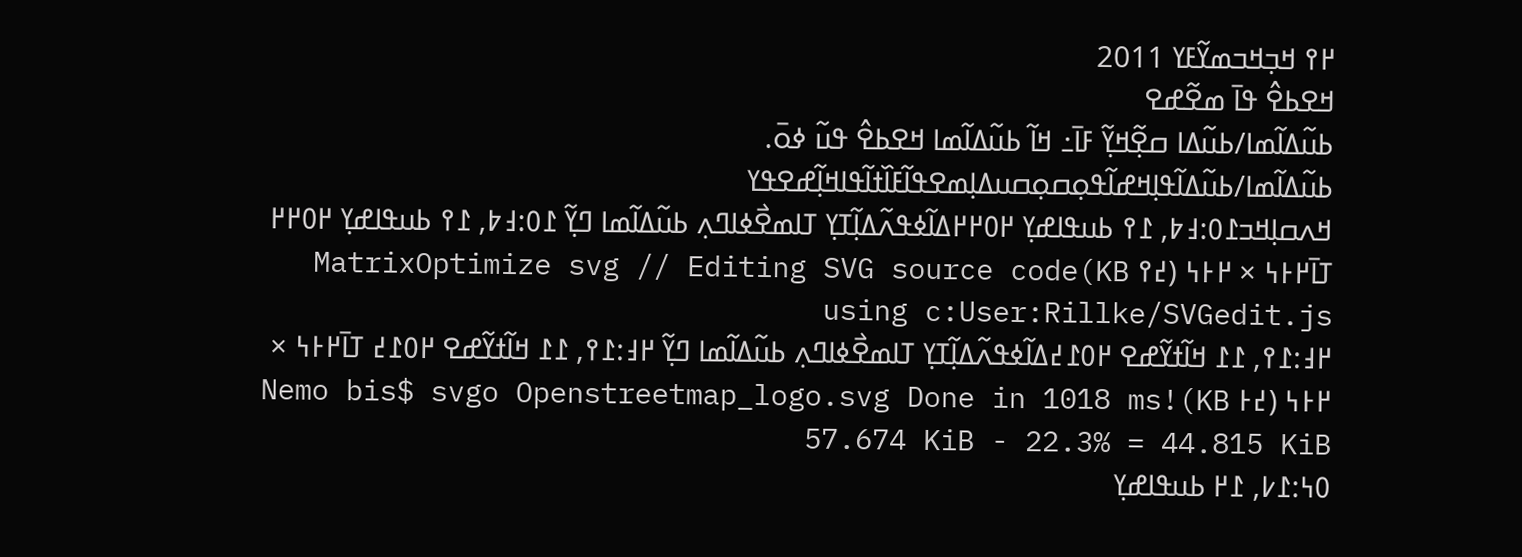߂߉ ߞߏ߲ߞߏߘߌ߬ߓߌ 2011
ߞߐߕߐ߮ ߟߊ߫ ߘߐ߬ߝߐ
ߕߎ߬ߡߊ߬ߘߊ/ߕߎ߬ߡߊ ߛߐ߲߬ߞߌ߲߬ ߓߊ߫߸ ߞߊ߬ ߕߎ߬ߡߊ߬ߘߊ ߞߐߕߐ߮ ߟߎ߬ ߦߋ߫.
ߕߎ߬ߡߊ߬ߘߊ/ߕߎ߬ߡߊ߬ߟߊ߲ߞߝߊ߬ߟߋ߲ߛߋ߲ߛߎߡߊ߲ߘߐߟߊ߬ߓߊ߰ߙߊ߬ߟߊߞߊ߲߬ߝߐߟߌ
ߞߍߛߊ߲ߞߏ߁߀:߃߈, ߁߉ ߕߎߟߊߝߌ߲ ߂߀߂߂ߡߊ߬ߦߟߍ߬ߡߊ߲߬ߠߌ߲ ߠߊߘߐ߯ߦߊߣߍ߲ ߕߎ߬ߡߊ߬ߘߊ ߣߌ߲߬ ߁߀:߃߈, ߁߉ ߕߎߟߊߝߌ߲ ߂߀߂߂ ߠߊ߫߂߅߆ × ߂߅߆ (߄߉ KB)MatrixOptimize svg // Editing SVG source code using c:User:Rillke/SVGedit.js
߂߃:߁߉, ߁߁ ߞߊ߬ߙߌ߬ߝߐ ߂߀߁߄ߡߊ߬ߦߟߍ߬ߡߊ߲߬ߠߌ߲ ߠߊߘߐ߯ߦߊߣߍ߲ ߕߎ߬ߡߊ߬ߘߊ ߣߌ߲߬ ߂߃:߁߉, ߁߁ ߞߊ߬ߙߌ߬ߝߐ ߂߀߁߄ ߠߊ߫߂߅߆ × ߂߅߆ (߄߅ KB)Nemo bis$ svgo Openstreetmap_logo.svg Done in 1018 ms! 57.674 KiB - 22.3% = 44.815 KiB
߀߆:߁߇, ߁߂ ߕߎߟߊߝߌ߲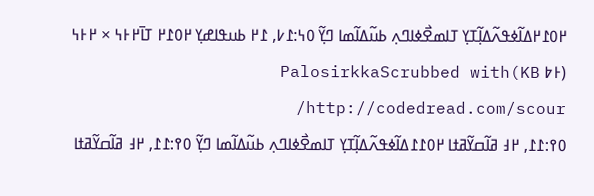߂߀߁߂ߡߊ߬ߦߟߍ߬ߡߊ߲߬ߠߌ߲ ߠߊߘߐ߯ߦߊߣߍ߲ ߕߎ߬ߡߊ߬ߘߊ ߣߌ߲߬ ߀߆:߁߇, ߁߂ ߕߎߟߊߝߌ߲ ߂߀߁߂ ߠߊ߫߂߅߆ × ߂߅߆ (߅߈ KB)PalosirkkaScrubbed with http://codedread.com/scour/
߀߉:߁߁, ߂߃ ߥߊ߬ߛߌ߬ߥߙߊ ߂߀߁߁ߡߊ߬ߦߟߍ߬ߡߊ߲߬ߠߌ߲ ߠߊߘߐ߯ߦߊߣߍ߲ ߕߎ߬ߡߊ߬ߘߊ ߣߌ߲߬ ߀߉:߁߁, ߂߃ ߥߊ߬ߛߌ߬ߥߙߊ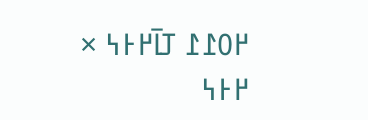߂߀߁߁ ߠߊ߫߂߅߆ × ߂߅߆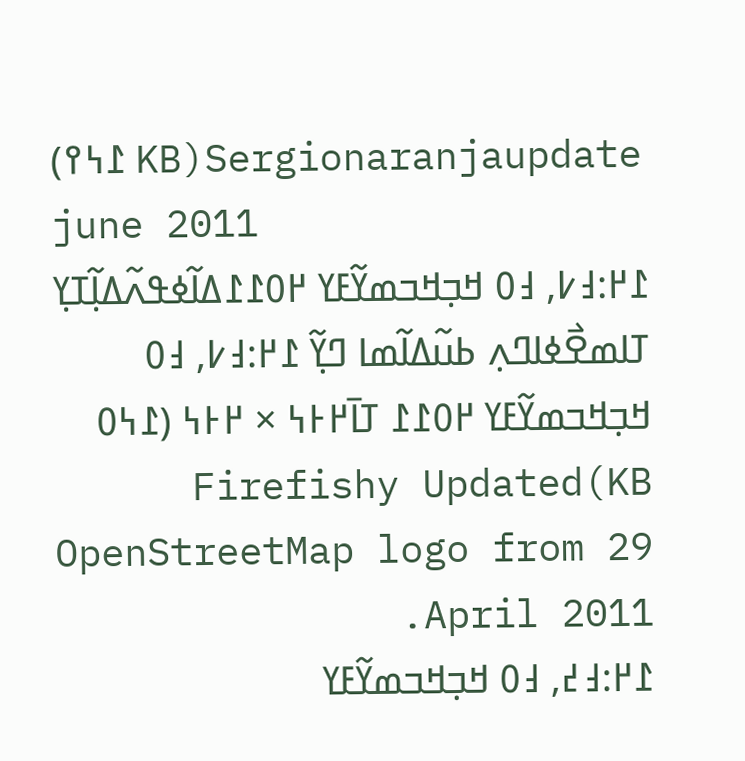(߁߆߉ KB)Sergionaranjaupdate june 2011
߁߂:߃߇, ߃߀ ߞߏ߲ߞߏߘߌ߬ߓߌ ߂߀߁߁ߡߊ߬ߦߟߍ߬ߡߊ߲߬ߠߌ߲ ߠߊߘߐ߯ߦߊߣߍ߲ ߕߎ߬ߡߊ߬ߘߊ ߣߌ߲߬ ߁߂:߃߇, ߃߀ ߞߏ߲ߞߏߘߌ߬ߓߌ ߂߀߁߁ ߠߊ߫߂߅߆ × ߂߅߆ (߁߆߀ KB)Firefishy Updated OpenStreetMap logo from 29 April 2011.
߁߂:߃߄, ߃߀ ߞߏ߲ߞߏߘߌ߬ߓߌ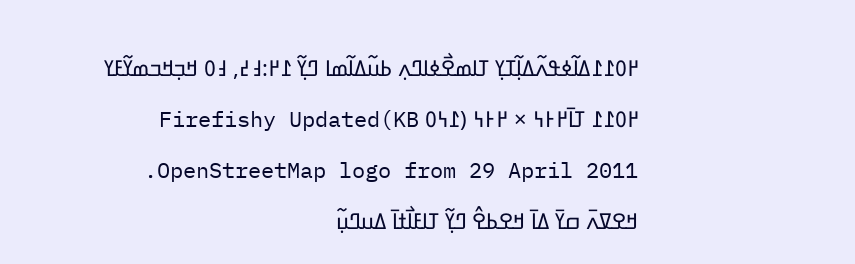߂߀߁߁ߡߊ߬ߦߟߍ߬ߡߊ߲߬ߠߌ߲ ߠߊߘߐ߯ߦߊߣߍ߲ ߕߎ߬ߡߊ߬ߘߊ ߣߌ߲߬ ߁߂:߃߄, ߃߀ ߞߏ߲ߞߏߘߌ߬ߓߌ ߂߀߁߁ ߠߊ߫߂߅߆ × ߂߅߆ (߁߆߀ KB)Firefishy Updated OpenStreetMap logo from 29 April 2011.
ߞߐߜߍ߫ ߛߌ߫ ߡߊ߫ ߞߐߕߐ߮ ߣߌ߲߬ ߠߊߓߊ߯ߙߊ߫ ߡߎߣߎ߲߬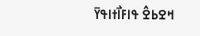ߞߐߕߐ߮ ߟߊߓߊ߯ߙߊߟߌ߫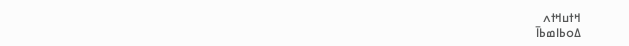ߞߙߎߞߙߍ
ߡߋߕߊߘߕߊ߫